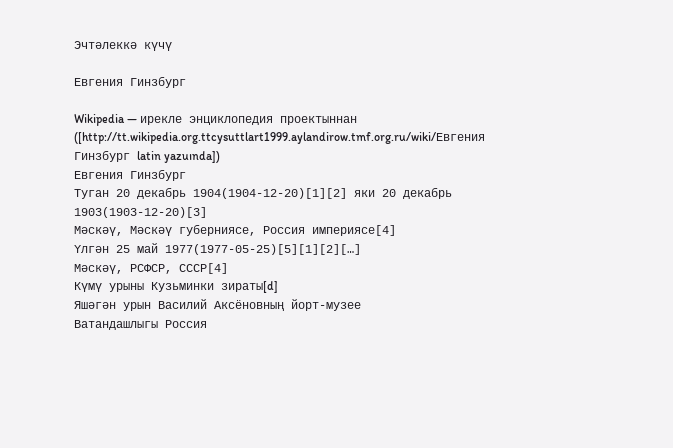Эчтәлеккә күчү

Евгения Гинзбург

Wikipedia — ирекле энциклопедия проектыннан ([http://tt.wikipedia.org.ttcysuttlart1999.aylandirow.tmf.org.ru/wiki/Евгения Гинзбург latin yazuında])
Евгения Гинзбург
Туган 20 декабрь 1904(1904-12-20)[1][2] яки 20 декабрь 1903(1903-12-20)[3]
Мәскәү, Мәскәү губерниясе, Россия империясе[4]
Үлгән 25 май 1977(1977-05-25)[5][1][2][…]
Мәскәү, РСФСР, СССР[4]
Күмү урыны Кузьминки зираты[d]
Яшәгән урын Василий Аксёновның йорт-музее
Ватандашлыгы Россия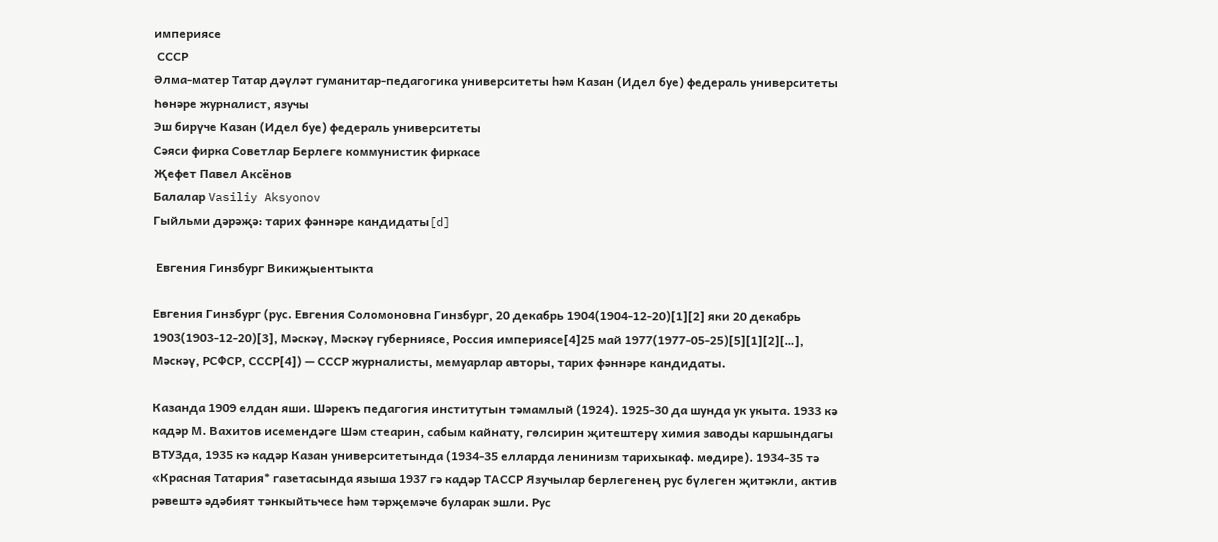империясе
 СССР
Әлма-матер Татар дәүләт гуманитар-педагогика университеты һәм Казан (Идел буе) федераль университеты
Һөнәре журналист, язучы
Эш бирүче Казан (Идел буе) федераль университеты
Сәяси фирка Советлар Берлеге коммунистик фиркасе
Җефет Павел Аксёнов
Балалар Vasiliy Aksyonov
Гыйльми дәрәҗә: тарих фәннәре кандидаты[d]

 Евгения Гинзбург Викиҗыентыкта

Евгения Гинзбург (рус. Евгения Соломоновна Гинзбург, 20 декабрь 1904(1904-12-20)[1][2] яки 20 декабрь 1903(1903-12-20)[3], Мәскәү, Мәскәү губерниясе, Россия империясе[4]25 май 1977(1977-05-25)[5][1][2][…], Мәскәү, РСФСР, СССР[4]) — СССР журналисты, мемуарлар авторы, тарих фәннәре кандидаты.

Казанда 1909 елдан яши. Шәрекъ педагогия институтын тәмамлый (1924). 1925-30 да шунда ук укыта. 1933 кә кадәр М. Вахитов исемендәге Шәм стеарин, сабым кайнату, гөлсирин җитештерү химия заводы каршындагы ВТУЗда, 1935 кә кадәр Казан университетында (1934-35 елларда ленинизм тарихыкаф. мөдире). 1934-35 тә «Красная Татария* газетасында языша 1937 гә кадәр ТАССР Язучылар берлегенең рус бүлеген җитәкли, актив рәвештә әдәбият тәнкыйтьчесе һәм тәрҗемәче буларак эшли. Рус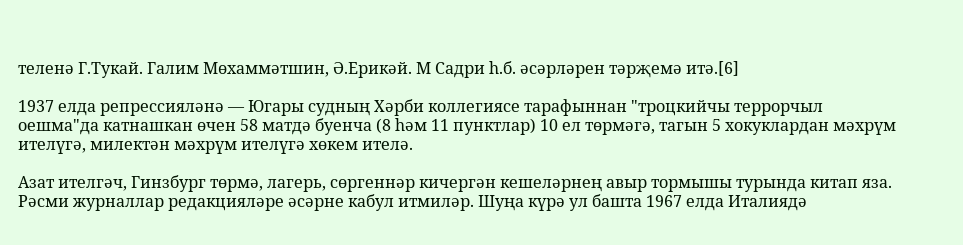теленә Г.Тукай. Галим Мөхаммәтшин, Ә.Ерикәй. М Садри һ.б. әсәрләрен тәрҗемә итә.[6]

1937 елда репрессияләнә — Югары судның Хәрби коллегиясе тарафыннан "троцкийчы террорчыл оешма"да катнашкан өчен 58 матдә буенча (8 һәм 11 пунктлар) 10 ел төрмәгә, тагын 5 хокуклардан мәхрүм ителүгә, милектән мәхрүм ителүгә хөкем ителә.

Азат ителгәч, Гинзбург төрмә, лагерь, сөргеннәр кичергән кешеләрнең авыр тормышы турында китап яза. Рәсми журналлар редакцияләре әсәрне кабул итмиләр. Шуңа күрә ул башта 1967 елда Италиядә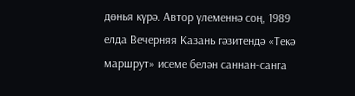дөнья күрә. Автор үлеменнә соң, 1989 елда Вечерняя Казань гәзитендә «Текә маршрут» исеме белән саннан-санга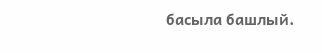басыла башлый.